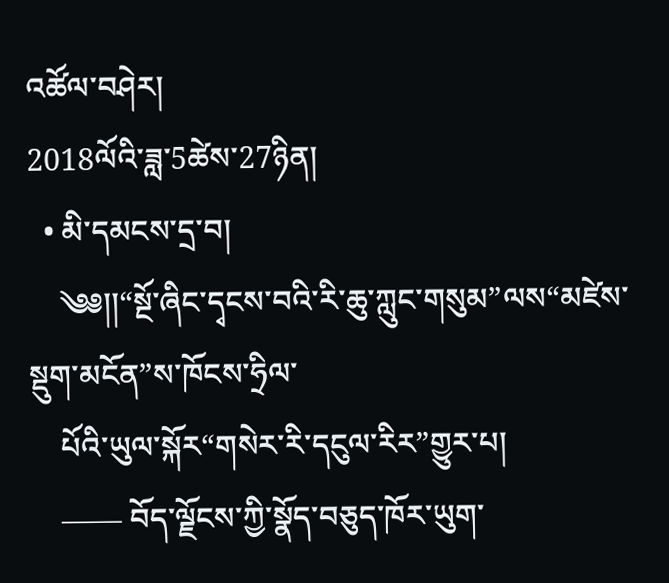འཚོལ་བཤེར།
2018ལོའི་ཟླ་5ཚེས་27ཉིན།
  • མི་དམངས་དྲ་བ།
    ༄༅།།“སྔོ་ཞིང་དྭངས་བའི་རི་ཆུ་ཀླུང་གསུམ”ལས“མཛེས་སྡུག་མངོན”ས་ཁོངས་ཧྲིལ་
    པོའི་ཡུལ་སྐོར“གསེར་རི་དངུལ་རིར”གྱུར་པ།
    —— བོད་ལྗོངས་ཀྱི་སྣོད་བཅུད་ཁོར་ཡུག་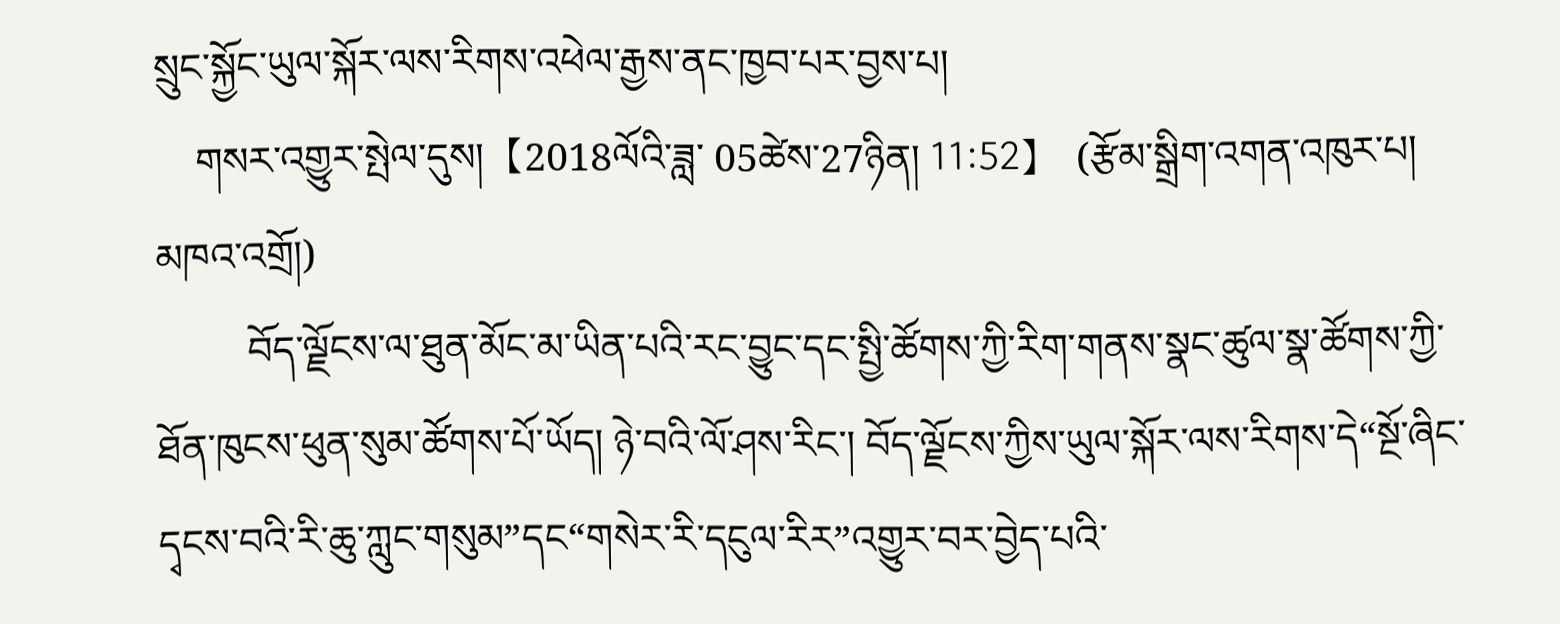སྲུང་སྐྱོང་ཡུལ་སྐོར་ལས་རིགས་འཕེལ་རྒྱས་ནང་ཁྱབ་པར་བྱས་པ།
    གསར་འགྱུར་སྤེལ་དུས།  【2018ལོའི་ཟླ་ 05ཚེས་27ཉིན། 11:52】   (རྩོམ་སྒྲིག་འགན་འཁུར་པ། མཁའ་འགྲོ།)
         བོད་ལྗོངས་ལ་ཐུན་མོང་མ་ཡིན་པའི་རང་བྱུང་དང་སྤྱི་ཚོགས་ཀྱི་རིག་གནས་སྣང་ཚུལ་སྣ་ཚོགས་ཀྱི་ཐོན་ཁུངས་ཕུན་སུམ་ཚོགས་པོ་ཡོད། ཉེ་བའི་ལོ་ཤས་རིང་། བོད་ལྗོངས་ཀྱིས་ཡུལ་སྐོར་ལས་རིགས་དེ“སྔོ་ཞིང་དྭངས་བའི་རི་ཆུ་ཀླུང་གསུམ”དང“གསེར་རི་དངུལ་རིར”འགྱུར་བར་བྱེད་པའི་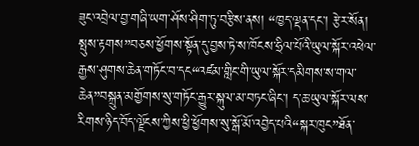ཟུང་འབྲེལ་བྱ་གཞི་ཡག་ཤོས་ཤིག་ཏུ་བརྩིས་ནས། “ཁྱད་ལྡན་དང་། རྩེར་སོན། སྤུས་རྟགས”བཅས་ཕྱོགས་སྟོན་དུ་བྱས་ཏེ་ས་ཁོངས་ཧྲིལ་པོའི་ཡུལ་སྐོར་འཕེལ་རྒྱས་ཤུགས་ཆེན་གཏོང་བ་དང“འཛམ་གླིང་གི་ཡུལ་སྐོར་དམིགས་ས་གལ་ཆེན”བསྐྲུན་མགྱོགས་སུ་གཏོང་རྒྱུར་སྐུལ་མ་བཏང་ཞིང་། ད་ཆ་ཡུལ་སྐོར་ལས་རིགས་ཉིད་བོད་ལྗོངས་ཀྱིས་ཕྱི་ཕྱོགས་སུ་སྒོ་མོ་འབྱེད་པའི“སྐར་ཁུང”ཐོན་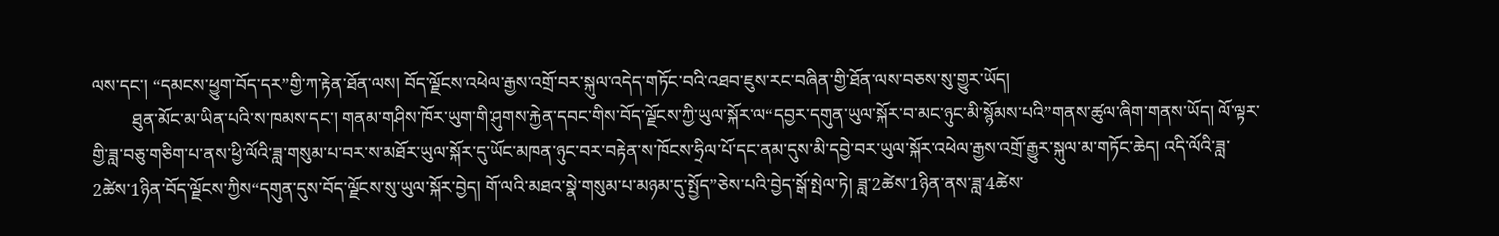ལས་དང་། “དམངས་ཕྱུག་བོད་དར”གྱི་ཀ་རྟེན་ཐོན་ལས། བོད་ལྗོངས་འཕེལ་རྒྱས་འགྲོ་བར་སྐུལ་འདེད་གཏོང་བའི་འཐབ་ཇུས་རང་བཞིན་གྱི་ཐོན་ལས་བཅས་སུ་གྱུར་ཡོད།
         ཐུན་མོང་མ་ཡིན་པའི་ས་ཁམས་དང་། གནམ་གཤིས་ཁོར་ཡུག་གི་ཤུགས་རྐྱེན་དབང་གིས་བོད་ལྗོངས་ཀྱི་ཡུལ་སྐོར་ལ“དབྱར་དགུན་ཡུལ་སྐོར་བ་མང་ཉུང་མི་སྙོམས་པའི”གནས་ཚུལ་ཞིག་གནས་ཡོད། ལོ་ལྟར་གྱི་ཟླ་བཅུ་གཅིག་པ་ནས་ཕྱི་ལོའི་ཟླ་གསུམ་པ་བར་ས་མཐོར་ཡུལ་སྐོར་དུ་ཡོང་མཁན་ཉུང་བར་བརྟེན་ས་ཁོངས་ཧྲིལ་པོ་དང་ནམ་དུས་མི་དབྱེ་བར་ཡུལ་སྐོར་འཕེལ་རྒྱས་འགྲོ་རྒྱུར་སྐུལ་མ་གཏོང་ཆེད། འདི་ལོའི་ཟླ་2ཚེས་1ཉིན་བོད་ལྗོངས་ཀྱིས“དགུན་དུས་བོད་ལྗོངས་སུ་ཡུལ་སྐོར་བྱེད། གོ་ལའི་མཐའ་སྣེ་གསུམ་པ་མཉམ་དུ་སྤྱོད”ཅེས་པའི་བྱེད་སྒོ་སྤེལ་ཏེ། ཟླ་2ཚེས་1ཉིན་ནས་ཟླ་4ཚེས་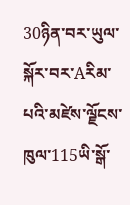30ཉིན་བར་ཡུལ་སྐོར་བར་Aརིམ་པའི་མཛེས་ལྗོངས་ཁུལ་115ཡི་སྒོ་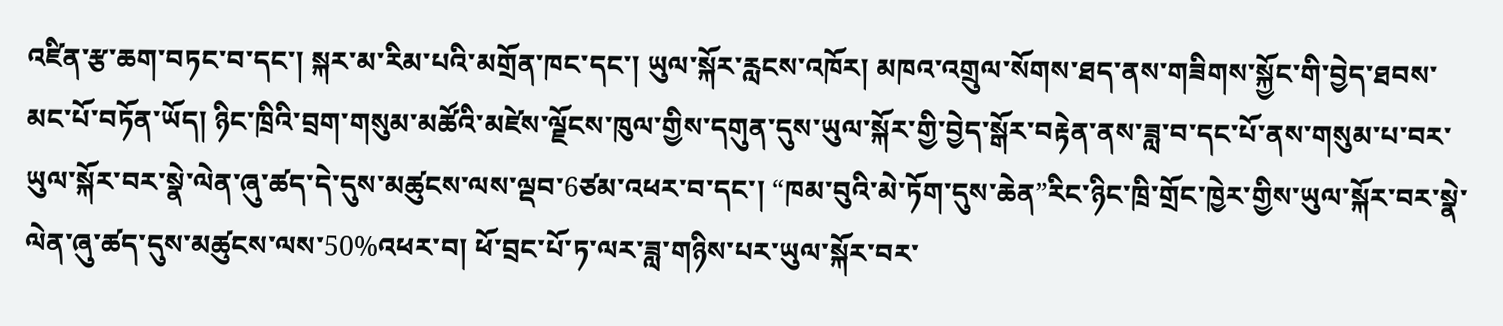འཛིན་རྩ་ཆག་བཏང་བ་དང་། སྐར་མ་རིམ་པའི་མགྲོན་ཁང་དང་། ཡུལ་སྐོར་རླངས་འཁོར། མཁའ་འགྲུལ་སོགས་ཐད་ནས་གཟིགས་སྐྱོང་གི་བྱེད་ཐབས་མང་པོ་བཏོན་ཡོད། ཉིང་ཁྲིའི་བྲག་གསུམ་མཚོའི་མཛེས་ལྗོངས་ཁུལ་གྱིས་དགུན་དུས་ཡུལ་སྐོར་གྱི་བྱེད་སྒོར་བརྟེན་ནས་ཟླ་བ་དང་པོ་ནས་གསུམ་པ་བར་ཡུལ་སྐོར་བར་སྣེ་ལེན་ཞུ་ཚད་དེ་དུས་མཚུངས་ལས་ལྡབ་6ཙམ་འཕར་བ་དང་། “ཁམ་བུའི་མེ་ཏོག་དུས་ཆེན”རིང་ཉིང་ཁྲི་གྲོང་ཁྱེར་གྱིས་ཡུལ་སྐོར་བར་སྣེ་ལེན་ཞུ་ཚད་དུས་མཚུངས་ལས་50%འཕར་བ། ཕོ་བྲང་པོ་ཏ་ལར་ཟླ་གཉིས་པར་ཡུལ་སྐོར་བར་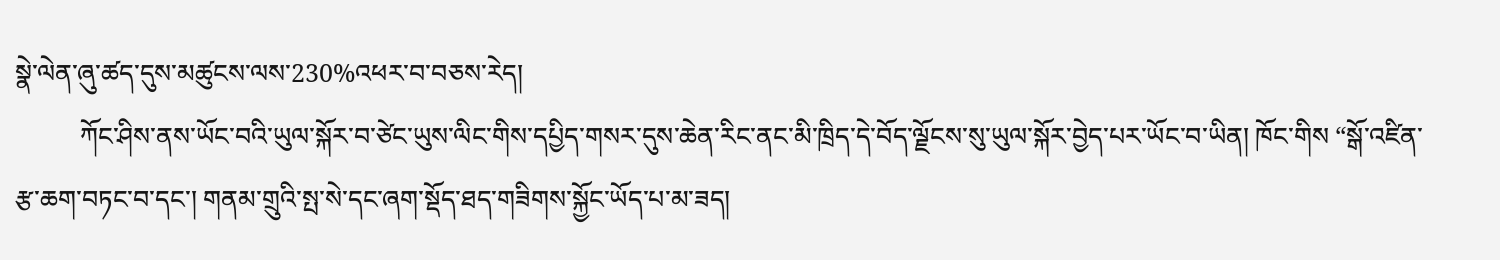སྣེ་ལེན་ཞུ་ཚད་དུས་མཚུངས་ལས་230%འཕར་བ་བཅས་རེད།
          ཀོང་ཤིས་ནས་ཡོང་བའི་ཡུལ་སྐོར་བ་ཙེང་ཡུས་ལིང་གིས་དཔྱིད་གསར་དུས་ཆེན་རིང་ནང་མི་ཁྲིད་དེ་བོད་ལྗོངས་སུ་ཡུལ་སྐོར་བྱེད་པར་ཡོང་བ་ཡིན། ཁོང་གིས “སྒོ་འཛིན་རྩ་ཆག་བཏང་བ་དང་། གནམ་གྲུའི་སྤ་སེ་དང་ཞག་སྡོད་ཐད་གཟིགས་སྐྱོང་ཡོད་པ་མ་ཟད།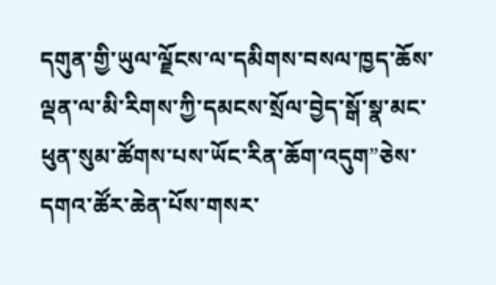དགུན་གྱི་ཡུལ་ལྗོངས་ལ་དམིགས་བསལ་ཁྱད་ཆོས་ལྡན་ལ་མི་རིགས་ཀྱི་དམངས་སྲོལ་བྱེད་སྒོ་སྣ་མང་ཕུན་སུམ་ཚོགས་པས་ཡོང་རིན་ཆོག་འདུག”ཅེས་དགའ་ཚོར་ཆེན་པོས་གསར་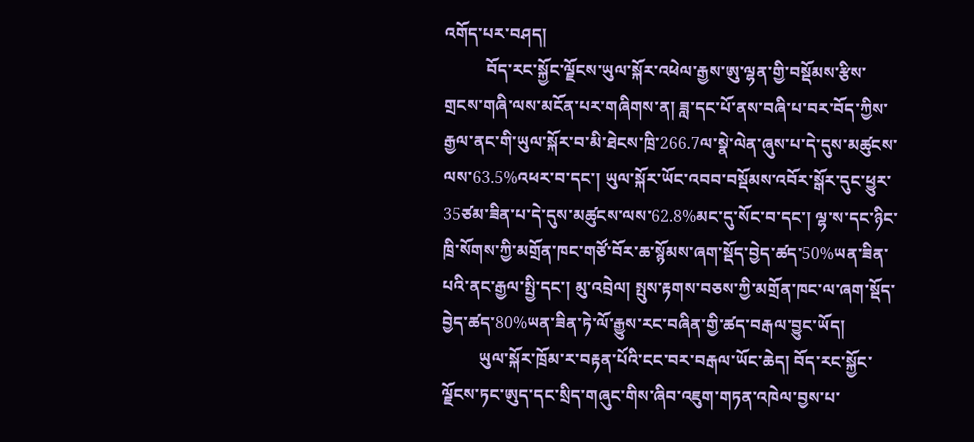འགོད་པར་བཤད།
          བོད་རང་སྐྱོང་ལྗོངས་ཡུལ་སྐོར་འཕེལ་རྒྱས་ཨུ་ལྷན་གྱི་བསྡོམས་རྩིས་གྲངས་གཞི་ལས་མངོན་པར་གཞིགས་ན། ཟླ་དང་པོ་ནས་བཞི་པ་བར་བོད་ཀྱིས་རྒྱལ་ནང་གི་ཡུལ་སྐོར་བ་མི་ཐེངས་ཁྲི་266.7ལ་སྣེ་ལེན་ཞུས་པ་དེ་དུས་མཚུངས་ལས་63.5%འཕར་བ་དང་། ཡུལ་སྐོར་ཡོང་འབབ་བསྡོམས་འབོར་སྒོར་དུང་ཕྱུར་35ཙམ་ཟིན་པ་དེ་དུས་མཚུངས་ལས་62.8%མང་དུ་སོང་བ་དང་། ལྷ་ས་དང་ཉིང་ཁྲི་སོགས་ཀྱི་མགྲོན་ཁང་གཙོ་བོར་ཆ་སྙོམས་ཞག་སྡོད་བྱེད་ཚད་50%ཡན་ཟིན་པའི་ནང་རྒྱལ་སྤྱི་དང་། མུ་འབྲེལ། སྤུས་རྟགས་བཅས་ཀྱི་མགྲོན་ཁང་ལ་ཞག་སྡོད་བྱེད་ཚད་80%ཡན་ཟིན་ཏེ་ལོ་རྒྱུས་རང་བཞིན་གྱི་ཚད་བརྒལ་བྱུང་ཡོད།
         ཡུལ་སྐོར་ཁྲོམ་ར་བརྟན་པོའི་ངང་བར་བརྒལ་ཡོང་ཆེད། བོད་རང་སྐྱོང་ལྗོངས་ཏང་ཨུད་དང་སྲིད་གཞུང་གིས་ཞིབ་འཇུག་གཏན་འཁེལ་བྱས་པ་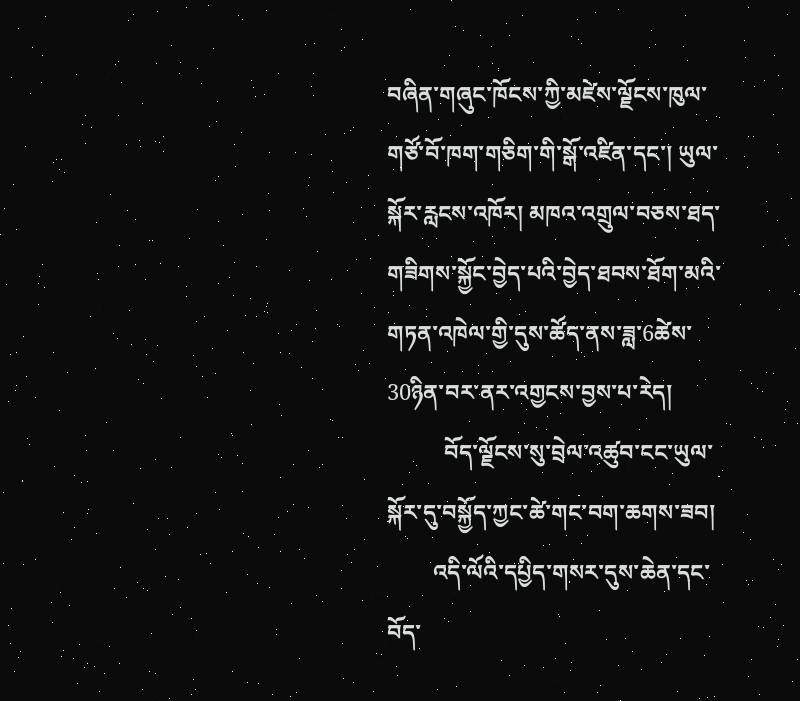བཞིན་གཞུང་ཁོངས་ཀྱི་མཛེས་ལྗོངས་ཁུལ་གཙོ་བོ་ཁག་གཅིག་གི་སྒོ་འཛིན་དང་། ཡུལ་སྐོར་རླངས་འཁོར། མཁའ་འགྲུལ་བཅས་ཐད་གཟིགས་སྐྱོང་བྱེད་པའི་བྱེད་ཐབས་ཐོག་མའི་གཏན་འཁེལ་གྱི་དུས་ཚོད་ནས་ཟླ་6ཚེས་30ཉིན་བར་ནར་འགྱངས་བྱས་པ་རེད།
          བོད་ལྗོངས་སུ་བྲེལ་འཚུབ་ངང་ཡུལ་སྐོར་དུ་བསྐྱོད་ཀྱང་ཚེ་གང་བག་ཆགས་ཟབ།
        འདི་ལོའི་དཔྱིད་གསར་དུས་ཆེན་དང་བོད་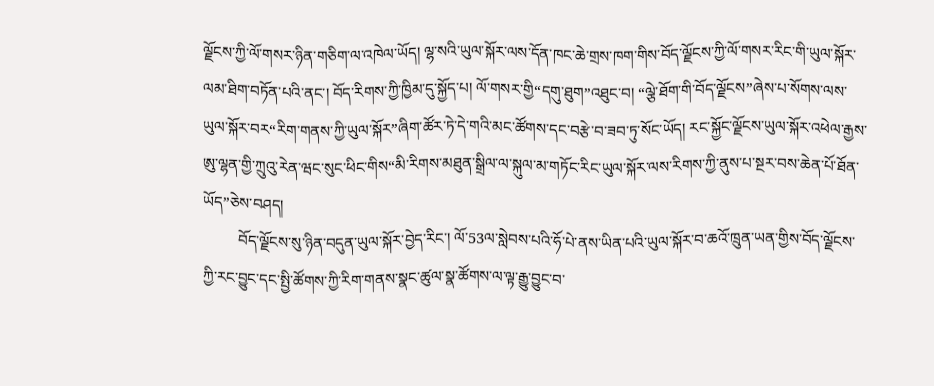ལྗོངས་ཀྱི་ལོ་གསར་ཉིན་གཅིག་ལ་འཁེལ་ཡོད། ལྷ་སའི་ཡུལ་སྐོར་ལས་དོན་ཁང་ཆེ་གྲས་ཁག་གིས་བོད་ལྗོངས་ཀྱི་ལོ་གསར་རིང་གི་ཡུལ་སྐོར་ལམ་ཐིག་བཏོན་པའི་ནང་། བོད་རིགས་ཀྱི་ཁྱིམ་དུ་སྐྱོད་པ། ལོ་གསར་གྱི“དགུ་ཐུག”འཐུང་བ། “ལྕེ་ཐོག་གི་བོད་ལྗོངས”ཞེས་པ་སོགས་ལས་ཡུལ་སྐོར་བར“རིག་གནས་ཀྱི་ཡུལ་སྐོར”ཞིག་ཚོར་ཏེ་དེ་གའི་མང་ཚོགས་དང་བརྩེ་བ་ཟབ་ཏུ་སོང་ཡོད། རང་སྐྱོང་ལྗོངས་ཡུལ་སྐོར་འཕེལ་རྒྱས་ཨུ་ལྷན་གྱི་ཀྲུའུ་རེན་ཝང་སུང་ཕིང་གིས“མི་རིགས་མཐུན་སྒྲིལ་ལ་སྐུལ་མ་གཏོང་རིང་ཡུལ་སྐོར་ལས་རིགས་ཀྱི་ནུས་པ་སྔར་བས་ཆེན་པོ་ཐོན་ཡོད”ཅེས་བཤད།
         བོད་ལྗོངས་སུ་ཉིན་བདུན་ཡུལ་སྐོར་བྱེད་རིང་། ལོ་53ལ་སླེབས་པའི་ཧོ་པེ་ནས་ཡིན་པའི་ཡུལ་སྐོར་བ་ཆའོ་ཁྲུན་ཡན་གྱིས་བོད་ལྗོངས་ཀྱི་རང་བྱུང་དང་སྤྱི་ཚོགས་ཀྱི་རིག་གནས་སྣང་ཚུལ་སྣ་ཚོགས་ལ་ལྟ་རྒྱུ་བྱུང་བ་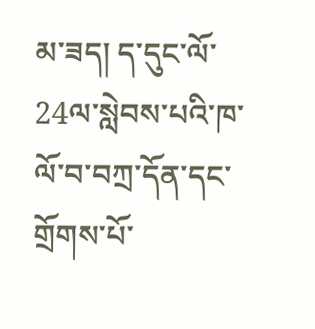མ་ཟད། ད་དུང་ལོ་24ལ་སླེབས་པའི་ཁ་ལོ་བ་བཀྲ་དོན་དང་གྲོགས་པོ་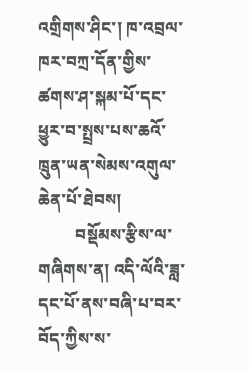འགྲིགས་ཤིང་། ཁ་འབྲལ་ཁར་བཀྲ་དོན་གྱིས་ཚགས་ཤ་སྐམ་པོ་དང་ཕྱུར་བ་སྤྲས་པས་ཆའོ་ཁྲུན་ཡན་སེམས་འགུལ་ཆེན་པོ་ཐེབས།
         བསྡོམས་རྩིས་ལ་གཞིགས་ན། འདི་ལོའི་ཟླ་དང་པོ་ནས་བཞི་པ་བར་བོད་ཀྱིས་ས་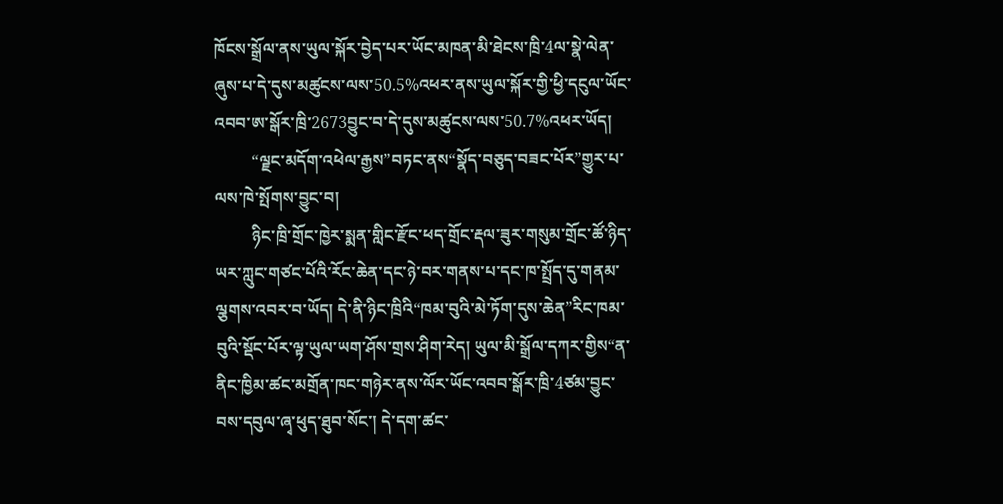ཁོངས་སྒྲོལ་ནས་ཡུལ་སྐོར་བྱེད་པར་ཡོང་མཁན་མི་ཐེངས་ཁྲི་4ལ་སྣེ་ལེན་ཞུས་པ་དེ་དུས་མཚུངས་ལས་50.5%འཕར་ནས་ཡུལ་སྐོར་གྱི་ཕྱི་དངུལ་ཡོང་འབབ་ཨ་སྒོར་ཁྲི་2673བྱུང་བ་དེ་དུས་མཚུངས་ལས་50.7%འཕར་ཡོད།
         “ལྗང་མདོག་འཕེལ་རྒྱས”བཏང་ནས“སྣོད་བཅུད་བཟང་པོར”གྱུར་པ་ལས་ཁེ་སྤོགས་བྱུང་བ།
         ཉིང་ཁྲི་གྲོང་ཁྱེར་སྨན་གླིང་རྫོང་ཕད་གྲོང་རྡལ་ཟུར་གསུམ་གྲོང་ཚོ་ཉིད་ཡར་ཀླུང་གཙང་པོའི་རོང་ཆེན་དང་ཉེ་བར་གནས་པ་དང་ཁ་སྤྲོད་དུ་གནམ་ལྕགས་འབར་བ་ཡོད། དེ་ནི་ཉིང་ཁྲིའི“ཁམ་བུའི་མེ་ཏོག་དུས་ཆེན”རིང་ཁམ་བུའི་སྡོང་པོར་ལྟ་ཡུལ་ཡག་ཤོས་གྲས་ཤིག་རེད། ཡུལ་མི་སྒྲོལ་དཀར་གྱིས“ན་ནིང་ཁྱིམ་ཚང་མགྲོན་ཁང་གཉེར་ནས་ལོར་ཡོང་འབབ་སྒོར་ཁྲི་4ཙམ་བྱུང་བས་དབུལ་ཞྭ་ཕུད་ཐུབ་སོང་། དེ་དག་ཚང་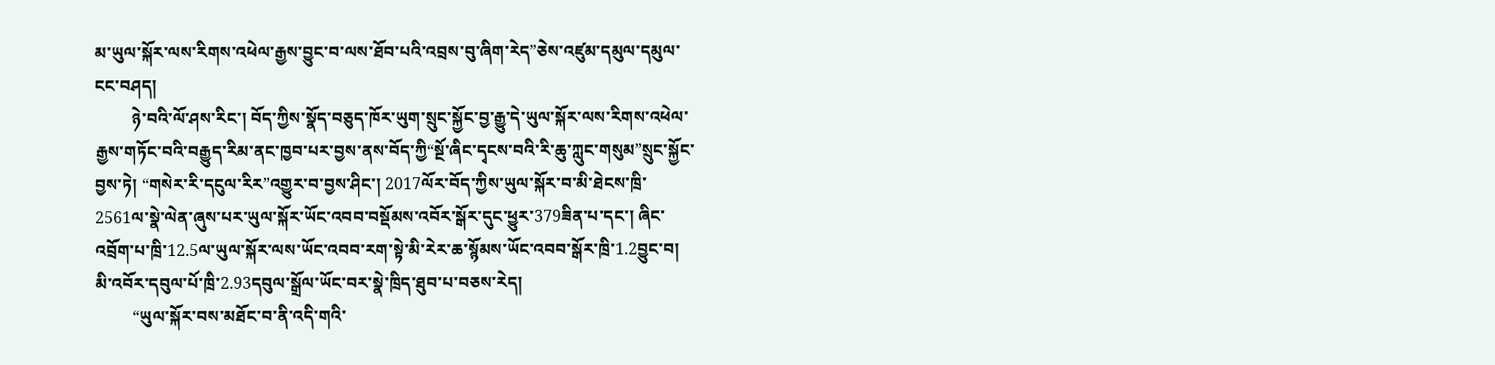མ་ཡུལ་སྐོར་ལས་རིགས་འཕེལ་རྒྱས་བྱུང་བ་ལས་ཐོབ་པའི་འབྲས་བུ་ཞིག་རེད”ཅེས་འཛུམ་དམུལ་དམུལ་ངང་བཤད།
         ཉེ་བའི་ལོ་ཤས་རིང་། བོད་ཀྱིས་སྣོད་བཅུད་ཁོར་ཡུག་སྲུང་སྐྱོང་བྱ་རྒྱུ་དེ་ཡུལ་སྐོར་ལས་རིགས་འཕེལ་རྒྱས་གཏོང་བའི་བརྒྱུད་རིམ་ནང་ཁྱབ་པར་བྱས་ནས་བོད་ཀྱི“སྔོ་ཞིང་དྭངས་བའི་རི་ཆུ་ཀླུང་གསུམ”སྲུང་སྐྱོང་བྱས་ཏེ། “གསེར་རི་དངུལ་རིར”འགྱུར་བ་བྱས་ཤིང་། 2017ལོར་བོད་ཀྱིས་ཡུལ་སྐོར་བ་མི་ཐེངས་ཁྲི་2561ལ་སྣེ་ལེན་ཞུས་པར་ཡུལ་སྐོར་ཡོང་འབབ་བསྡོམས་འབོར་སྒོར་དུང་ཕྱུར་379ཟིན་པ་དང་། ཞིང་འབྲོག་པ་ཁྲི་12.5ལ་ཡུལ་སྐོར་ལས་ཡོང་འབབ་རག་སྟེ་མི་རེར་ཆ་སྙོམས་ཡོང་འབབ་སྒོར་ཁྲི་1.2བྱུང་བ། མི་འབོར་དབུལ་པོ་ཁྲི་2.93དབུལ་སྒྲོལ་ཡོང་བར་སྣེ་ཁྲིད་ཐུབ་པ་བཅས་རེད།
         “ཡུལ་སྐོར་བས་མཐོང་བ་ནི་འདི་གའི་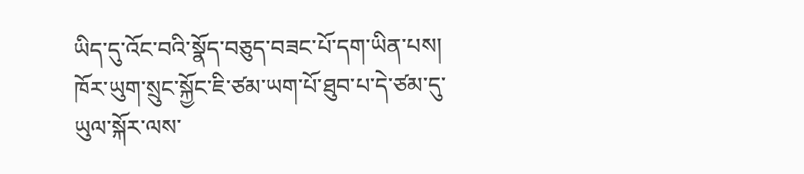ཡིད་དུ་འོང་བའི་སྣོད་བཅུད་བཟང་པོ་དག་ཡིན་པས། ཁོར་ཡུག་སྲུང་སྐྱོང་ཇི་ཙམ་ཡག་པོ་ཐུབ་པ་དེ་ཙམ་དུ་ཡུལ་སྐོར་ལས་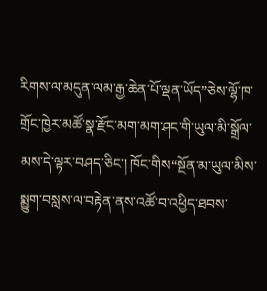རིགས་ལ་མདུན་ལམ་རྒྱ་ཆེན་པོ་ལྡན་ཡོད”ཅེས་ལྷོ་ཁ་གྲོང་ཁྱེར་མཚོ་སྣ་རྫོང་མག་མག་ཤང་གི་ཡུལ་མི་སྒྲོལ་མས་དེ་ལྟར་བཤད་ཅིང་། ཁོང་གིས“སྔོན་མ་ཡུལ་མིས་སྨྱུག་བསླས་ལ་བརྟེན་ནས་འཚོ་བ་འཕྱིད་ཐབས་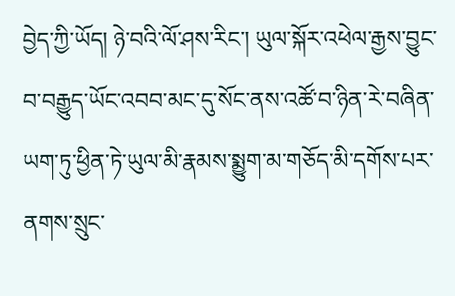བྱེད་ཀྱི་ཡོད། ཉེ་བའི་ལོ་ཤས་རིང་། ཡུལ་སྐོར་འཕེལ་རྒྱས་བྱུང་བ་བརྒྱུད་ཡོང་འབབ་མང་དུ་སོང་ནས་འཚོ་བ་ཉིན་རེ་བཞིན་ཡག་ཏུ་ཕྱིན་ཏེ་ཡུལ་མི་རྣམས་སྨྱུག་མ་གཅོད་མི་དགོས་པར་ནགས་སྲུང་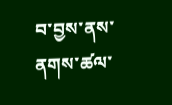བ་བྱས་ནས་ནགས་ཚལ་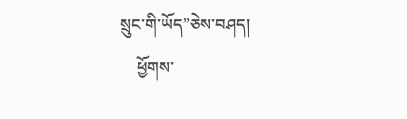སྲུང་གི་ཡོད”ཅེས་བཤད།
    ཕྱོགས་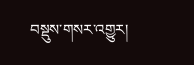བསྡུས་གསར་འགྱུར།